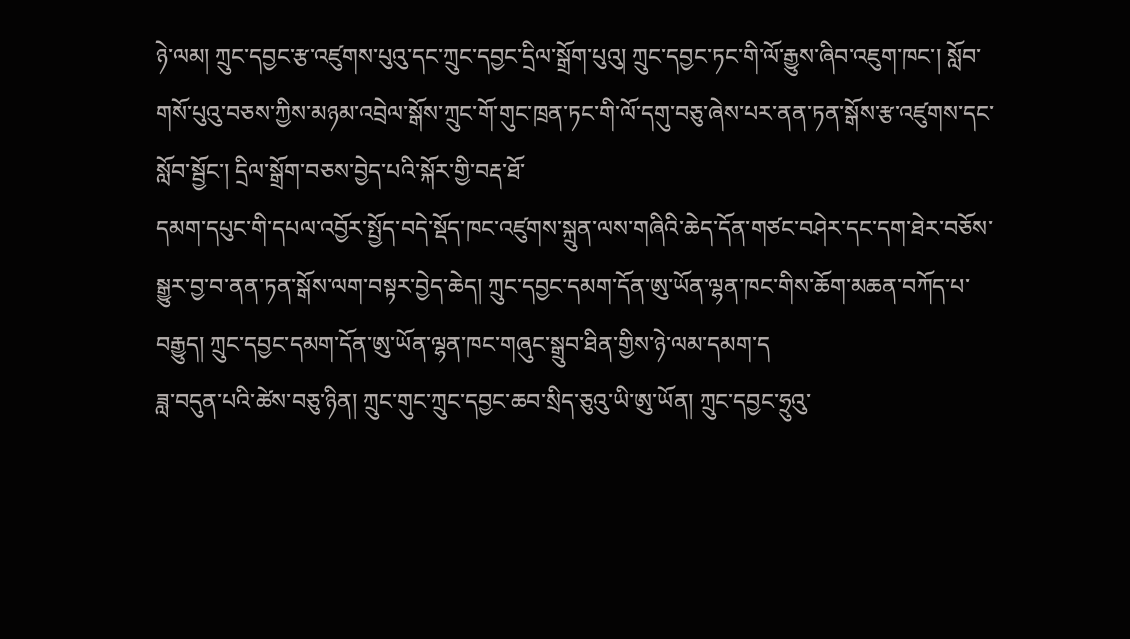ཉེ་ལམ། ཀྲུང་དབྱང་རྩ་འཛུགས་པུའུ་དང་ཀྲུང་དབྱང་དྲིལ་སྒྲོག་པུའུ། ཀྲུང་དབྱང་ཏང་གི་ལོ་རྒྱུས་ཞིབ་འཇུག་ཁང་། སློབ་གསོ་པུའུ་བཅས་ཀྱིས་མཉམ་འབྲེལ་སྒོས་ཀྲུང་གོ་གུང་ཁྲན་ཏང་གི་ལོ་དགུ་བཅུ་ཞེས་པར་ནན་ཏན་སྒོས་རྩ་འཛུགས་དང་སློབ་སྦྱོང་། དྲིལ་སྒྲོག་བཅས་བྱེད་པའི་སྐོར་གྱི་བརྡ་ཐོ་
དམག་དཔུང་གི་དཔལ་འབྱོར་སྤྱོད་བདེ་སྡོད་ཁང་འཛུགས་སྐྲུན་ལས་གཞིའི་ཆེད་དོན་གཙང་བཤེར་དང་དག་ཐེར་བཅོས་སྒྱུར་བྱ་བ་ནན་ཏན་སྒོས་ལག་བསྟར་བྱེད་ཆེད། ཀྲུང་དབྱང་དམག་དོན་ཨུ་ཡོན་ལྷན་ཁང་གིས་ཆོག་མཆན་བཀོད་པ་བརྒྱུད། ཀྲུང་དབྱང་དམག་དོན་ཨུ་ཡོན་ལྷན་ཁང་གཞུང་སྒྲུབ་ཐིན་གྱིས་ཉེ་ལམ་དམག་ད
ཟླ་བདུན་པའི་ཚེས་བཅུ་ཉིན། ཀྲུང་གུང་ཀྲུང་དབྱང་ཆབ་སྲིད་ཅུའུ་ཡི་ཨུ་ཡོན། ཀྲུང་དབྱང་ཧྲུའུ་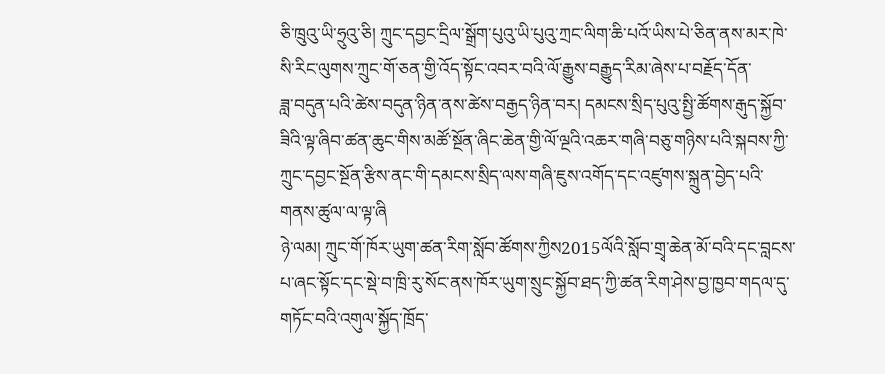ཅི་ཁྲུའུ་ཡི་ཧྲུའུ་ཅི། ཀྲུང་དབྱང་དྲིལ་སྒྲོག་པུའུ་ཡི་པུའུ་ཀྲང་ལིག་ཆི་པའོ་ཡིས་པེ་ཅིན་ནས་མར་ཁེ་སི་རིང་ལུགས་ཀྲུང་གོ་ཅན་གྱི་འོད་སྟོང་འབར་བའི་ལོ་རྒྱུས་བརྒྱུད་རིམ་ཞེས་པ་བརྗོད་དོན་
ཟླ་བདུན་པའི་ཚེས་བདུན་ཉིན་ནས་ཚེས་བརྒྱད་ཉིན་བར། དམངས་སྲིད་པུའུ་སྤྱི་ཚོགས་རྒུད་སྐྱོབ་ཟིའི་ལྟ་ཞིབ་ཚན་ཆུང་གིས་མཚོ་སྔོན་ཞིང་ཆེན་གྱི་ལོ་ལྔའི་འཆར་གཞི་བཅུ་གཉིས་པའི་སྐབས་ཀྱི་ཀྲུང་དབྱང་སྔོན་རྩིས་ནང་གི་དམངས་སྲིད་ལས་གཞི་ཇུས་འགོད་དང་འཛུགས་སྐྲུན་བྱེད་པའི་གནས་ཚུལ་ལ་ལྟ་ཞི
ཉེ་ལམ། ཀྲུང་གོ་ཁོར་ཡུག་ཚན་རིག་སློབ་ཚོགས་ཀྱིས2015ལོའི་སློབ་གྲྭ་ཆེན་མོ་བའི་དང་བླངས་པ་ཞང་སྟོང་དང་སྡེ་བ་ཁྲི་རུ་སོང་ནས་ཁོར་ཡུག་སྲུང་སྐྱོབ་ཐད་ཀྱི་ཚན་རིག་ཤེས་བྱ་ཁྱབ་གདལ་དུ་གཏོང་བའི་འགུལ་སྐྱོད་ཁྲོད་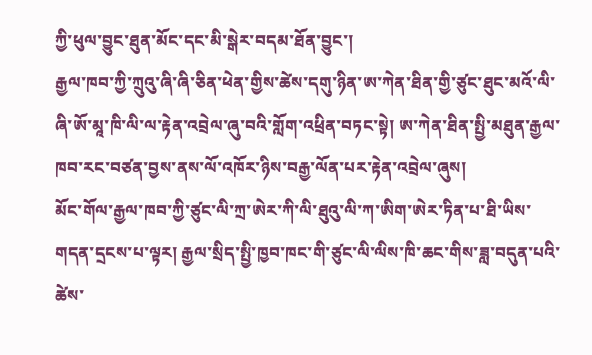ཀྱི་ཕུལ་བྱུང་ཐུན་མོང་དང་མི་སྒེར་བདམ་ཐོན་བྱུང་།
རྒྱལ་ཁབ་ཀྱི་ཀྲུའུ་ཞི་ཞི་ཅིན་ཕེན་གྱིས་ཚེས་དགུ་ཉིན་ཨ་ཀེན་ཐིན་གྱི་ཙུང་ཐུང་མའོ་ལི་ཞི་ཨོ་མཱ་ཁི་ལི་ལ་རྟེན་འབྲེལ་ཞུ་བའི་གློག་འཕྲིན་བཏང་སྟེ། ཨ་ཀེན་ཐིན་སྤྱི་མཐུན་རྒྱལ་ཁབ་རང་བཙན་བྱས་ནས་ལོ་འཁོར་ཉིས་བརྒྱ་ལོན་པར་རྟེན་འབྲེལ་ཞུས།
མོང་གོལ་རྒྱལ་ཁབ་ཀྱི་ཙུང་ལི་ཀྲ་ཨེར་ཀི་ལི་ཐུའུ་ལི་ཀ་ཨིག་ཨེར་ཏིན་པ་ཐི་ཡིས་གདན་དྲངས་པ་ལྟར། རྒྱལ་སྲིད་སྤྱི་ཁྱབ་ཁང་གི་ཙུང་ལི་ལིས་ཁི་ཆང་གིས་ཟླ་བདུན་པའི་ཚེས་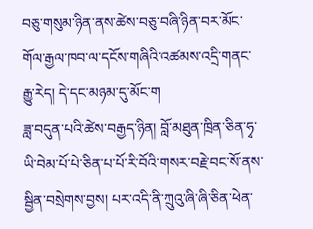བཅུ་གསུམ་ཉིན་ནས་ཚེས་བཅུ་བཞི་ཉིན་བར་མོང་གོལ་རྒྱལ་ཁབ་ལ་དངོས་གཞིའི་འཚམས་འདྲི་གནང་རྒྱུ་རེད། དེ་དང་མཉམ་དུ་མོང་ག
ཟླ་བདུན་པའི་ཚེས་བརྒྱད་ཉིན། བློ་མཐུན་ཁྲིན་ཅིན་ཧྭ་ཡི་བེམ་པོ་པེ་ཅིན་པ་པོ་རི་བོའི་གསར་བརྗེ་བང་སོ་ནས་སྦྱིན་བསྲེགས་བྱས། པར་འདི་ནི་ཀྲུའུ་ཞི་ཞི་ཅིན་ཕེན་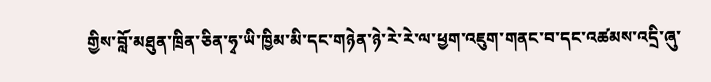གྱིས་བློ་མཐུན་ཁྲིན་ཅིན་ཧྭ་ཡི་ཁྱིམ་མི་དང་གཉེན་ཉེ་རེ་རེ་ལ་ཕྱག་འཇུག་གནང་བ་དང་འཚམས་འདྲི་ཞུ་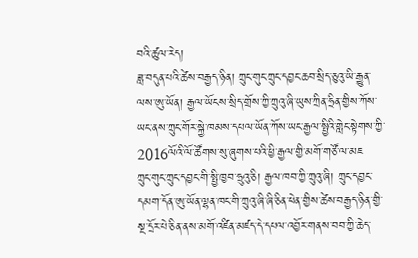བའི་ཚུལ་རེད།
ཟླ་བདུན་པའི་ཚེས་བརྒྱད་ཉིན། ཀྲུང་གུང་ཀྲུང་དབྱང་ཆབ་སྲིད་ཅུའུ་ཡི་རྒྱུན་ལས་ཨུ་ཡོན། རྒྱལ་ཡོངས་སྲིད་གྲོས་ཀྱི་ཀྲུའུ་ཞི་ཡུས་ཀྲིན་ཧྲིན་གྱིས་ཀོས་ཡང་ནས་ཀྲུང་གོར་སྐྱེ་ཁམས་དཔལ་ཡོན་ཀོས་ཡང་རྒྱལ་སྤྱིའི་གླེང་སྟེགས་ཀྱི་2016ལོའི་ལོ་ཚོགས་སུ་ཞུགས་པའི་ཕྱི་རྒྱལ་གྱི་མགོ་གཙོ་ལ་མཇ
ཀྲུང་གུང་ཀྲུང་དབྱང་གི་སྤྱི་ཁྱབ་ཧྲུའུ་ཅི། རྒྱལ་ཁབ་ཀྱི་ཀྲུའུ་ཞི། ཀྲུང་དབྱང་དམག་དོན་ཨུ་ཡོན་ལྷན་ཁང་གི་ཀྲུའུ་ཞི་ཞི་ཅིན་ཕེན་གྱིས་ཚེས་བརྒྱད་ཉིན་གྱི་སྔ་དྲོར་པེ་ཅིན་ནས་མགོ་འཛིན་མཛད་དེ་དཔལ་འབྱོར་གནས་བབ་ཀྱི་ཆེད་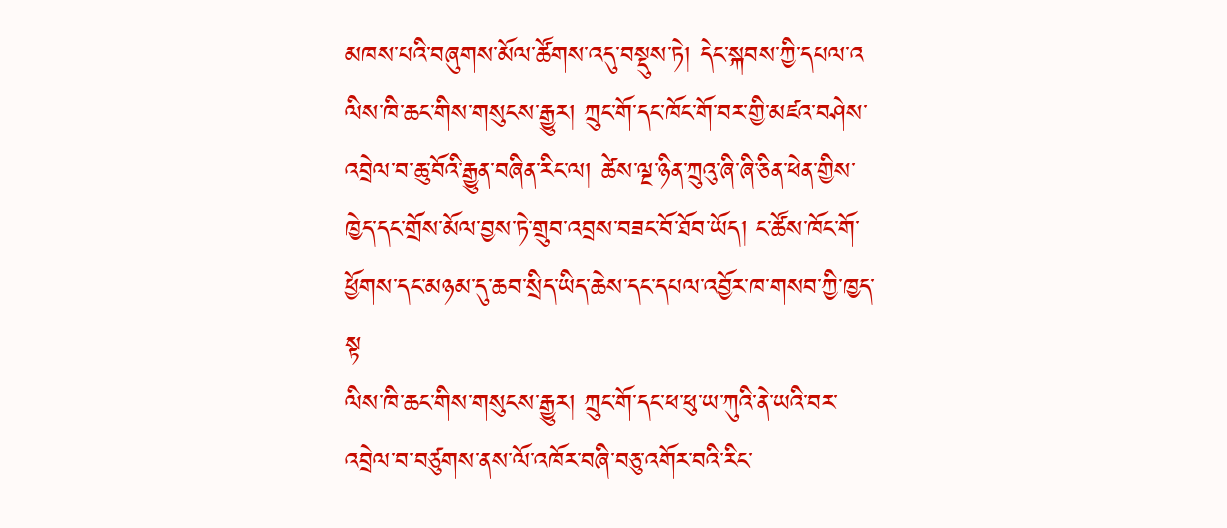མཁས་པའི་བཞུགས་མོལ་ཚོགས་འདུ་བསྡུས་ཏེ། དེང་སྐབས་ཀྱི་དཔལ་འ
ལིས་ཁི་ཆང་གིས་གསུངས་རྒྱུར། ཀྲུང་གོ་དང་ཁོང་གོ་བར་གྱི་མཛའ་བཤེས་འབྲེལ་བ་ཆུ་བོའི་རྒྱུན་བཞིན་རིང་ལ། ཚེས་ལྔ་ཉིན་ཀྲུའུ་ཞི་ཞི་ཅིན་ཕེན་གྱིས་ཁྱེད་དང་གྲོས་མོལ་བྱས་ཏེ་གྲུབ་འབྲས་བཟང་བོ་ཐོབ་ཡོད། ང་ཚོས་ཁོང་གོ་ཕྱོགས་དང་མཉམ་དུ་ཆབ་སྲིད་ཡིད་ཆེས་དང་དཔལ་འབྱོར་ཁ་གསབ་ཀྱི་ཁྱད་སྟ
ལིས་ཁི་ཆང་གིས་གསུངས་རྒྱུར། ཀྲུང་གོ་དང་ཕ་ཕུ་ཡ་ཀུའི་ནེ་ཡའི་བར་འབྲེལ་བ་བཙུགས་ནས་ལོ་འཁོར་བཞི་བཅུ་འགོར་བའི་རིང་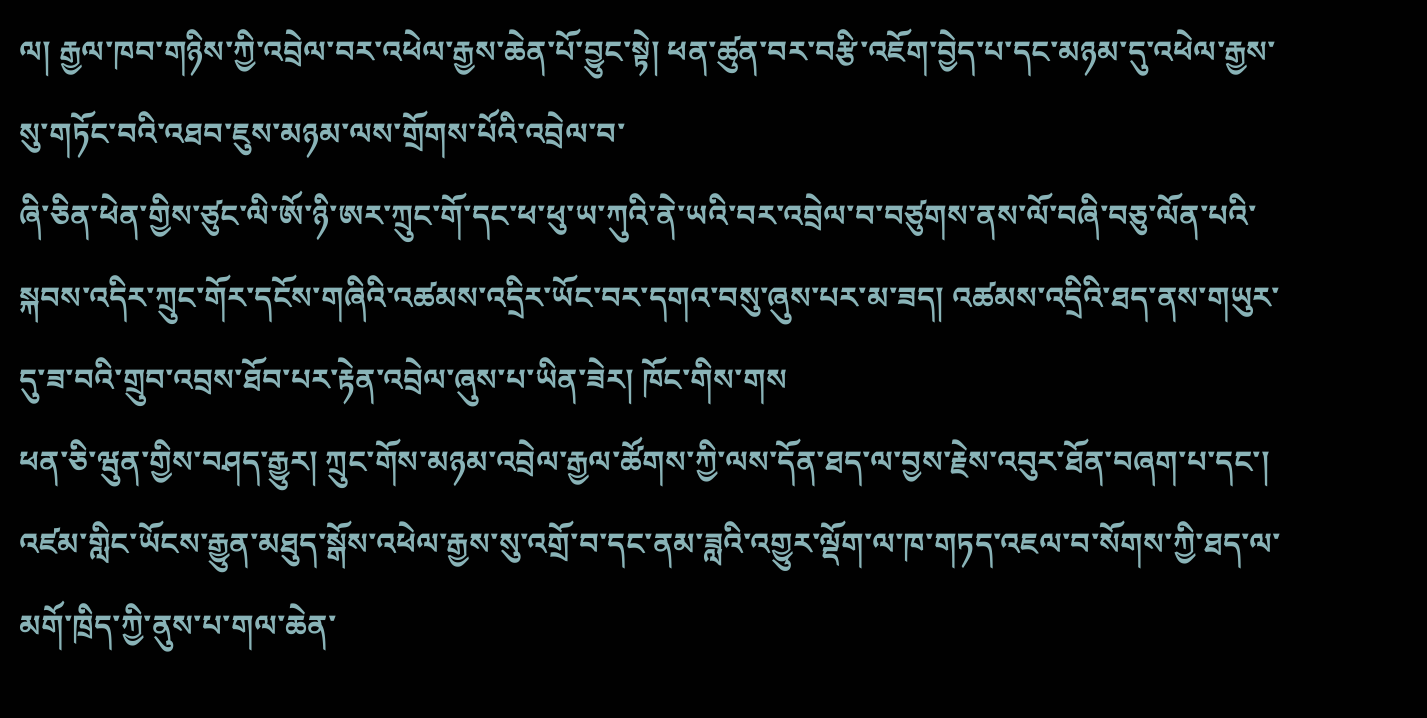ལ། རྒྱལ་ཁབ་གཉིས་ཀྱི་འབྲེལ་བར་འཕེལ་རྒྱས་ཆེན་པོ་བྱུང་སྟེ། ཕན་ཚུན་བར་བརྩི་འཇོག་བྱེད་པ་དང་མཉམ་དུ་འཕེལ་རྒྱས་སུ་གཏོང་བའི་འཐབ་ཇུས་མཉམ་ལས་གྲོགས་པོའི་འབྲེལ་བ་
ཞི་ཅིན་ཕེན་གྱིས་ཙུང་ལི་ཨོ་ཉི་ཨར་ཀྲུང་གོ་དང་ཕ་ཕུ་ཡ་ཀུའི་ནེ་ཡའི་བར་འབྲེལ་བ་བཙུགས་ནས་ལོ་བཞི་བཅུ་ལོན་པའི་སྐབས་འདིར་ཀྲུང་གོར་དངོས་གཞིའི་འཚམས་འདྲིར་ཡོང་བར་དགའ་བསུ་ཞུས་པར་མ་ཟད། འཚམས་འདྲིའི་ཐད་ནས་གཡུར་དུ་ཟ་བའི་གྲུབ་འབྲས་ཐོབ་པར་རྟེན་འབྲེལ་ཞུས་པ་ཡིན་ཟེར། ཁོང་གིས་གས
ཕན་ཅི་ཝུན་གྱིས་བཤད་རྒྱུར། ཀྲུང་གོས་མཉམ་འབྲེལ་རྒྱལ་ཚོགས་ཀྱི་ལས་དོན་ཐད་ལ་བྱས་རྗེས་འབུར་ཐོན་བཞག་པ་དང་། འཛམ་གླིང་ཡོངས་རྒྱུན་མཐུད་སྒོས་འཕེལ་རྒྱས་སུ་འགྲོ་བ་དང་ནམ་ཟླའི་འགྱུར་ལྡོག་ལ་ཁ་གཏད་འཇལ་བ་སོགས་ཀྱི་ཐད་ལ་མགོ་ཁྲིད་ཀྱི་ནུས་པ་གལ་ཆེན་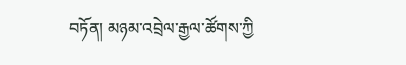བཏོན། མཉམ་འབྲེལ་རྒྱལ་ཚོགས་ཀྱི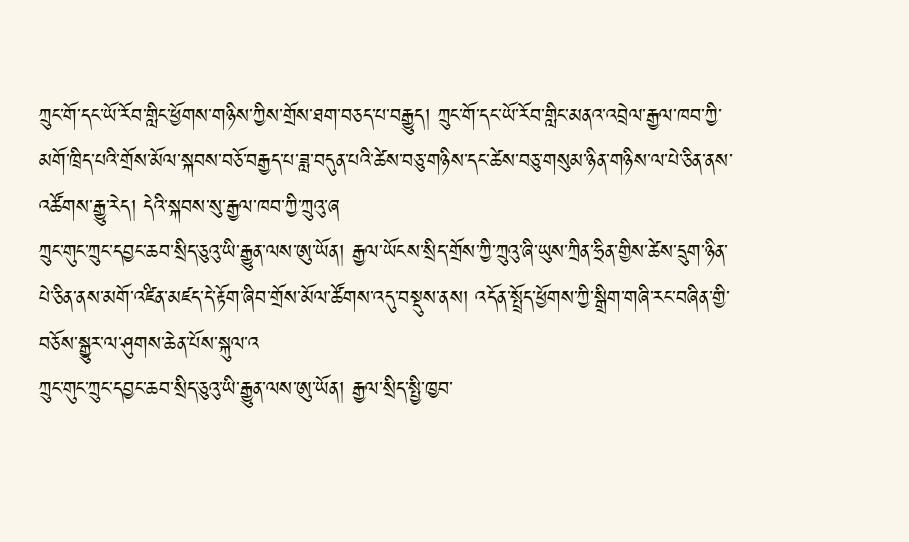ཀྲུང་གོ་དང་ཡོ་རོབ་གླིང་ཕྱོགས་གཉིས་ཀྱིས་གྲོས་ཐག་བཅད་པ་བརྒྱུད། ཀྲུང་གོ་དང་ཡོ་རོབ་གླིང་མནའ་འབྲེལ་རྒྱལ་ཁབ་ཀྱི་མགོ་ཁྲིད་པའི་གྲོས་མོལ་སྐབས་བཅོ་བརྒྱད་པ་ཟླ་བདུན་པའི་ཚེས་བཅུ་གཉིས་དང་ཚེས་བཅུ་གསུམ་ཉིན་གཉིས་ལ་པེ་ཅིན་ནས་འཚོགས་རྒྱུ་རེད། དེའི་སྐབས་སུ་རྒྱལ་ཁབ་ཀྱི་ཀྲུའུ་ཞ
ཀྲུང་གུང་ཀྲུང་དབྱང་ཆབ་སྲིད་ཅུའུ་ཡི་རྒྱུན་ལས་ཨུ་ཡོན། རྒྱལ་ཡོངས་སྲིད་གྲོས་ཀྱི་ཀྲུའུ་ཞི་ཡུས་ཀྲིན་ཧྲིན་གྱིས་ཚེས་དྲུག་ཉིན་པེ་ཅིན་ནས་མགོ་འཛིན་མཛད་དེ་རྟོག་ཞིབ་གྲོས་མོལ་ཚོགས་འདུ་བསྡུས་ནས། འདོན་སྤྲོད་ཕྱོགས་ཀྱི་སྒྲིག་གཞི་རང་བཞིན་གྱི་བཅོས་སྒྱུར་ལ་ཤུགས་ཆེན་པོས་སྐུལ་འ
ཀྲུང་གུང་ཀྲུང་དབྱང་ཆབ་སྲིད་ཅུའུ་ཡི་རྒྱུན་ལས་ཨུ་ཡོན། རྒྱལ་སྲིད་སྤྱི་ཁྱབ་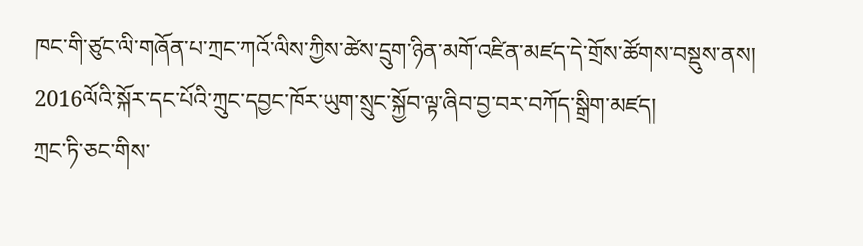ཁང་གི་ཙུང་ལི་གཞོན་པ་ཀྲང་ཀའོ་ལིས་ཀྱིས་ཚེས་དྲུག་ཉིན་མགོ་འཛིན་མཛད་དེ་གྲོས་ཚོགས་བསྡུས་ནས། 2016ལོའི་སྐོར་དང་པོའི་ཀྲུང་དབྱང་ཁོར་ཡུག་སྲུང་སྐྱོབ་ལྟ་ཞིབ་བྱ་བར་བཀོད་སྒྲིག་མཛད།
ཀྲང་ཏི་ཅང་གིས་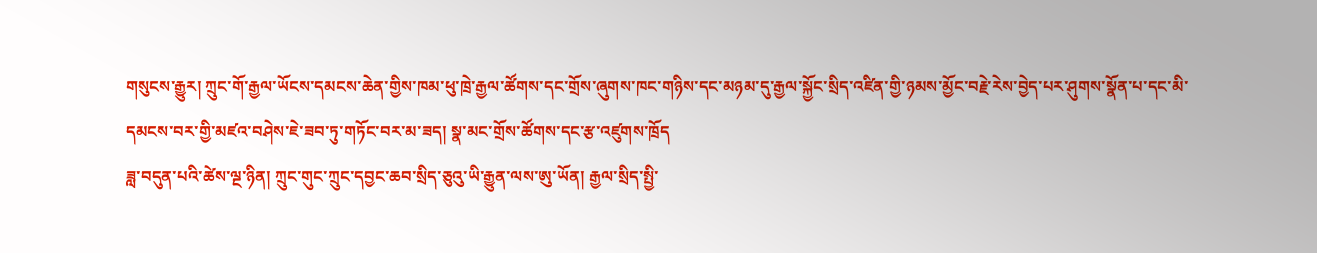གསུངས་རྒྱུར། ཀྲུང་གོ་རྒྱལ་ཡོངས་དམངས་ཆེན་གྱིས་ཁམ་ཕུ་ཁྲེ་རྒྱལ་ཚོགས་དང་གྲོས་ཞུགས་ཁང་གཉིས་དང་མཉམ་དུ་རྒྱལ་སྐྱོང་སྲིད་འཛིན་གྱི་ཉམས་མྱོང་བརྗེ་རེས་བྱེད་པར་ཤུགས་སྣོན་པ་དང་མི་དམངས་བར་གྱི་མཛའ་བཤེས་ཇེ་ཟབ་ཏུ་གཏོང་བར་མ་ཟད། སྣ་མང་གྲོས་ཚོགས་དང་རྩ་འཛུགས་ཁྲོད
ཟླ་བདུན་པའི་ཚེས་ལྔ་ཉིན། ཀྲུང་གུང་ཀྲུང་དབྱང་ཆབ་སྲིད་ཅུའུ་ཡི་རྒྱུན་ལས་ཨུ་ཡོན། རྒྱལ་སྲིད་སྤྱི་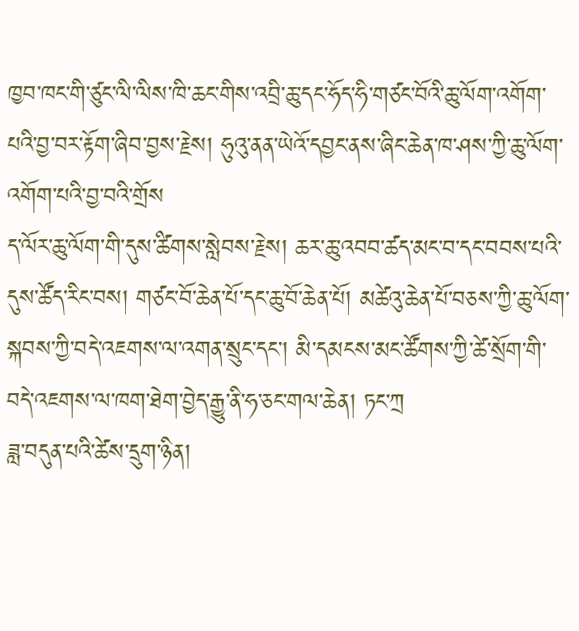ཁྱབ་ཁང་གི་ཙུང་ལི་ལིས་ཁི་ཆང་གིས་འབྲི་ཆུ་དང་ཧོད་ཧི་གཙང་བོའི་ཆུ་ལོག་འགོག་པའི་བྱ་བར་རྟོག་ཞིབ་བྱས་རྗེས། ཧུའུ་ནན་ཡེའོ་དབྱང་ནས་ཞིང་ཆེན་ཁ་ཤས་ཀྱི་ཆུ་ལོག་འགོག་པའི་བྱ་བའི་གྲོས
ད་ལོར་ཆུ་ལོག་གི་དུས་ཚིགས་སླེབས་རྗེས། ཆར་ཆུ་འབབ་ཚད་མང་བ་དང་བབས་པའི་དུས་ཚོད་རིང་བས། གཙང་བོ་ཆེན་པོ་དང་ཆུ་བོ་ཆེན་པོ། མཚེའུ་ཆེན་པོ་བཅས་ཀྱི་ཆུ་ལོག་སྐབས་ཀྱི་བདེ་འཇགས་ལ་འགན་སྲུང་དང་། མི་དམངས་མང་ཚོགས་ཀྱི་ཚེ་སྲོག་གི་བདེ་འཇགས་ལ་ཁག་ཐེག་བྱེད་རྒྱུ་ནི་ཧ་ཅང་གལ་ཆེན། ཏང་ཀྲ
ཟླ་བདུན་པའི་ཚེས་དྲུག་ཉིན།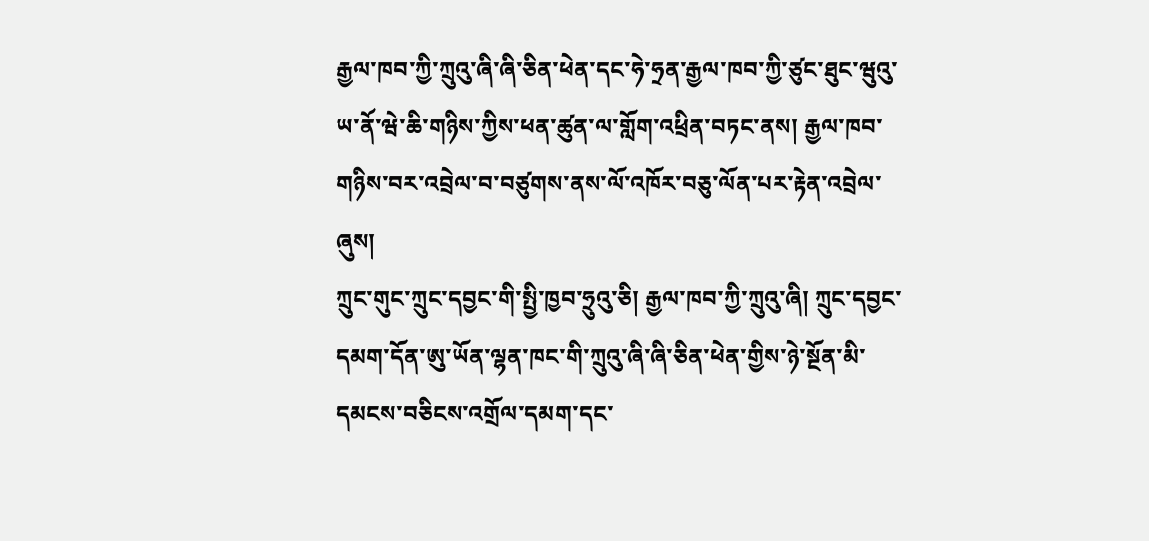རྒྱལ་ཁབ་ཀྱི་ཀྲུའུ་ཞི་ཞི་ཅིན་ཕེན་དང་ཧེ་ཧྲན་རྒྱལ་ཁབ་ཀྱི་ཙུང་ཐུང་ཝུའུ་ཡ་ནོ་ཝེ་ཆི་གཉིས་ཀྱིས་ཕན་ཚུན་ལ་གློག་འཕྲིན་བཏང་ནས། རྒྱལ་ཁབ་གཉིས་བར་འབྲེལ་བ་བཙུགས་ནས་ལོ་འཁོར་བཅུ་ལོན་པར་རྟེན་འབྲེལ་ཞུས།
ཀྲུང་གུང་ཀྲུང་དབྱང་གི་སྤྱི་ཁྱབ་ཧྲུའུ་ཅི། རྒྱལ་ཁབ་ཀྱི་ཀྲུའུ་ཞི། ཀྲུང་དབྱང་དམག་དོན་ཨུ་ཡོན་ལྷན་ཁང་གི་ཀྲུའུ་ཞི་ཞི་ཅིན་ཕེན་གྱིས་ཉེ་སྔོན་མི་དམངས་བཅིངས་འགྲོལ་དམག་དང་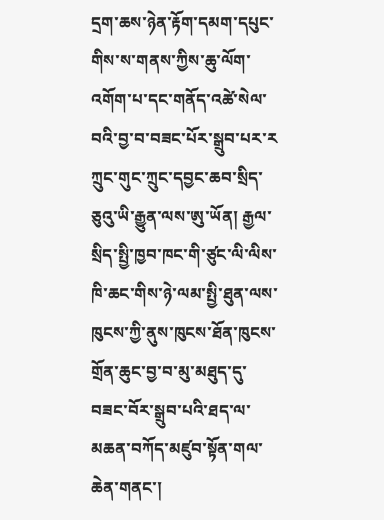དྲག་ཆས་ཉེན་རྟོག་དམག་དཔུང་གིས་ས་གནས་ཀྱིས་ཆུ་ལོག་འགོག་པ་དང་གནོད་འཚེ་སེལ་བའི་བྱ་བ་བཟང་པོར་སྒྲུབ་པར་ར
ཀྲུང་གུང་ཀྲུང་དབྱང་ཆབ་སྲིད་ཅུའུ་ཡི་རྒྱུན་ལས་ཨུ་ཡོན། རྒྱལ་སྲིད་སྤྱི་ཁྱབ་ཁང་གི་ཙུང་ལི་ལིས་ཁི་ཆང་གིས་ཉེ་ལམ་སྤྱི་ཐུན་ལས་ཁུངས་ཀྱི་ནུས་ཁུངས་ཐོན་ཁུངས་གྲོན་ཆུང་བྱ་བ་མུ་མཐུད་དུ་བཟང་བོར་སྒྲུབ་པའི་ཐད་ལ་མཆན་བཀོད་མཛུབ་སྟོན་གལ་ཆེན་གནང་།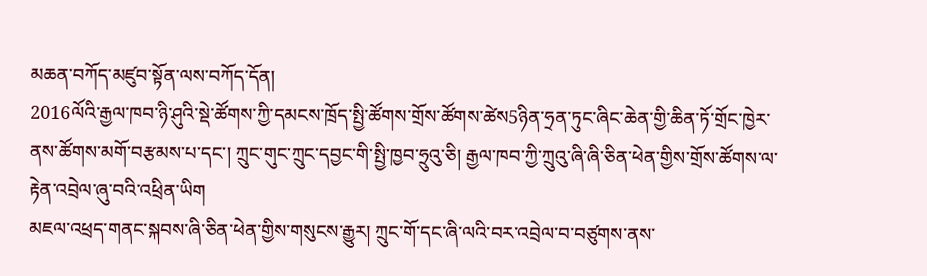མཆན་བཀོད་མཛུབ་སྟོན་ལས་བཀོད་དོན།
2016ལོའི་རྒྱལ་ཁབ་ཉི་ཤུའི་སྡེ་ཚོགས་ཀྱི་དམངས་ཁྲོད་སྤྱི་ཚོགས་གྲོས་ཚོགས་ཚེས5ཉིན་ཧྲན་ཏུང་ཞིང་ཆེན་གྱི་ཆིན་ཏོ་གྲོང་ཁྱེར་ནས་ཚོགས་མགོ་བརྩམས་པ་དང་། ཀྲུང་གུང་ཀྲུང་དབྱང་གི་སྤྱི་ཁྱབ་ཧྲུའུ་ཅི། རྒྱལ་ཁབ་ཀྱི་ཀྲུའུ་ཞི་ཞི་ཅིན་ཕེན་གྱིས་གྲོས་ཚོགས་ལ་རྟེན་འབྲེལ་ཞུ་བའི་འཕྲིན་ཡིག
མཇལ་འཕྲད་གནང་སྐབས་ཞི་ཅིན་ཕེན་གྱིས་གསུངས་རྒྱུར། ཀྲུང་གོ་དང་ཞི་ལའི་བར་འབྲེལ་བ་བཙུགས་ནས་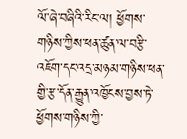ལོ་ཞེ་བཞིའི་རིང་ལ། ཕྱོགས་གཉིས་ཀྱིས་ཕན་ཚུན་ལ་བརྩི་འཇོག་དང་འདྲ་མཉམ་གཉིས་ཕན་གྱི་རྩ་དོན་རྒྱུན་འཁྱོངས་བྱས་ཏེ་ཕྱོགས་གཉིས་ཀྱི་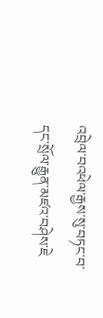འབྲེལ་བའཕེལ་རྒྱས་སུ་བཏང་བ་དང་སྲོལ་རྒྱུན་མཛའ་བཤེས་ཇེ